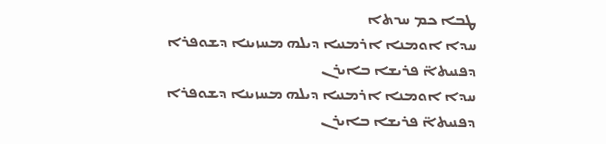ܛܒܐ ܟܡ ܚܖܬܐ
ܚܕܐ ܐܘܡܢܐ ܐܪܡܢܝܐ ܕܝܠܗ ܡܚܙܝܢܐ ܕܫܘܦܪܐ ܕܦܢܝܬܐ̈ ܦܪܝܫܐ ܒܐܝܪܢ
ܚܕܐ ܐܘܡܢܐ ܐܪܡܢܝܐ ܕܝܠܗ ܡܚܙܝܢܐ ܕܫܘܦܪܐ  ܕܦܢܝܬܐ̈ ܦܪܝܫܐ ܒܐܝܪܢ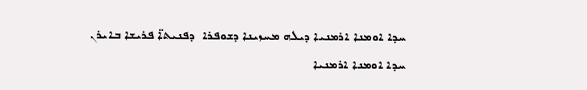ܚܕܐ ܐܘܡܢܐ ܐܪܡܢܝܐ ܕܝܠܗ ܡܚܙܝܢܐ ܕܫܘܦܪܐ  ܕܦܢܝܬܐ̈ ܦܪܝܫܐ ܒܐܝܪܢ
ܚܕܐ ܐܘܡܢܐ ܐܪܡܢܝܐ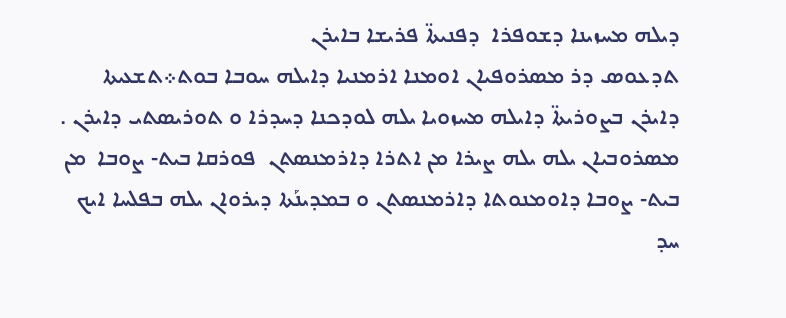ܕܝܠܗ ܡܚܙܝܢܐ ܕܫܘܦܪܐ  ܕܦܢܝܬܐ̈ ܦܪܝܫܐ ܒܐܝܪܢ
ܬܕܥܘܣ ܕܪ ܡܣܪܘܦܝܐܢ ܐܘܡܢܐ ܐܪܡܢܝܐ ܕܐܝܠܗ ܚܘܒܐ ܒܘܬ܀ܬܫܥܝܬܐ ܕܐܝܪܢ ܒܨܘܪܝܬܐ̈ ܕܐܝܠܗ ܡܚܙܘܝܐ ܝܠܗ ܠܘܕܟܢܐ ܕܚܕܪܐ ܘ ܬܘܪܝܣܬܝ ܕܐܝܪܢ . ܡܣܪܘܒܝܐܢ ܝܠܗ ܝܠܗ ܨܝܪܐ ܡܢ ܐܬܪܐ ܕܐܪܡܢܣܬܢ  ܦܘܪܩܐ ܒܝܬ- ܨܘܒܐ  ܡܢ ܒܝܬ- ܨܘܒܐ ܕܐܘܡܢܘܬܐ ܕܐܪܡܢܣܬܢ ܘ ܒܡܕܝܢܰܬܐ ܕܝܪܘܐܢ ܝܠܗ ܒܦܠܚܐ ܐܝܟ ܚܕ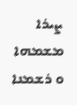ܨܝܪܐ ܡܫܡܗܐ ܘ ܪܫܡܢܐ